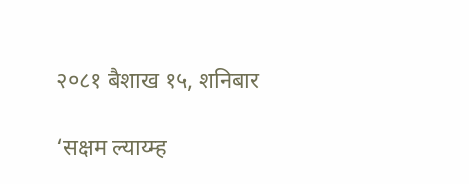२०८१ बैशाख १५, शनिबार

‘सक्षम ल्याय्म्ह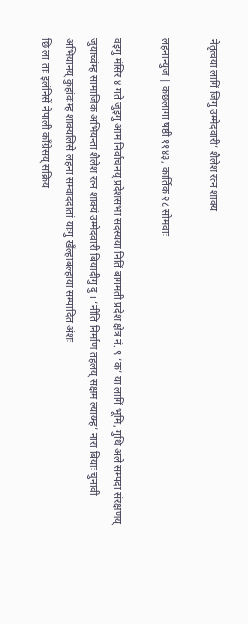नेतृत्वया लागिं जिगु उम्मेदवारी’ शैलेश रत्न शाक्य

लहनान्युज | कछलागा षष्ठी ११४३, कार्तिक २८ सोमवाः

वइगु मंसिर ४ गते जुइगु आम निर्वाचनय् प्रदेशसभा सदस्यया नितिं बागमती प्रदेश क्षेत्र नं. ९ ‘क’ या लागिं भूमि, गुथि अले सम्पदा संरक्षणय् जुयाच्वंम्ह सामाजिक अभियन्ता शैलेश रत्न शाक्यं उम्मेदवारी बियादीगु दु । ‘नीति निर्माण तहलय् सक्षम ल्याय्म्ह’ नारा बियाः चुनावी अभियानय् कुहांवःम्ह शाक्यलिसे लहना सम्वाददातां याःगु खँल्हाबल्हाया सम्पादित अंशः
छि ला ताः इलंनिसें नेपाली काँग्रेसय् सक्रिय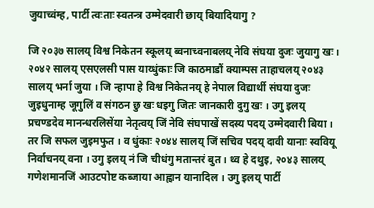जुयाच्वंम्ह, पार्टी त्वःताः स्वतन्त्र उम्मेदवारी छाय् बियादियागु ?

जि २०३७ सालय् विश्व निकेतन स्कूलय् ब्वनाच्वनाबलय् नेवि संघया दुजः जुयागु खः । २०४२ सालय् एसएलसी पास याय्धुंकाः जि काठमाडौं क्याम्पस ताहाचलय् २०४३ सालय् भर्ना जुया । जि न्हापा हे विश्व निकेतनय् हे नेपाल विद्यार्थी संघया दुजः जुइधुनाम्ह जूगुलिं व संगठन छु खः धइगु जितः जानकारी दुगु खः । उगु इलय् प्रचण्डदेव मानन्धरलिसेंया नेतृत्वय् जिं नेवि संघपाखें सदस्य पदय् उम्मेदवारी बिया । तर जि सफल जुइमफुत । व धुंकाः २०४४ सालय् जिं सचिव पदय् दावी यानाः स्ववियू निर्वाचनय् वना । उगु इलय् नं जि चीधंगु मतान्तरं बुत । थ्व हे दथुइ, २०४३ सालय् गणेशमानजिं आउटपोष्ट कब्जाया आह्वान यानादिल । उगु इलय् पार्टी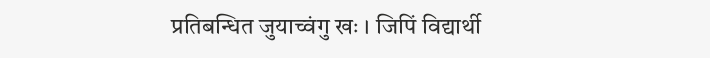प्रतिबन्धित जुयाच्वंगु खः । जिपिं विद्यार्थी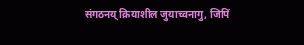संगठनय् क्रियाशील जुयाच्वनागु, जिपिं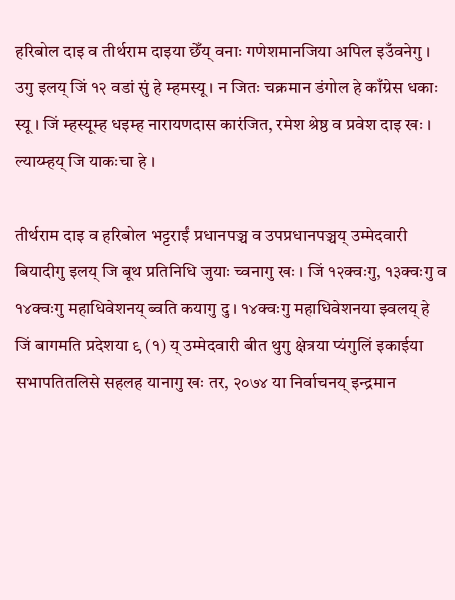हरिबोल दाइ व तीर्थराम दाइया छेँय् वनाः गणेशमानजिया अपिल इउँवनेगु । उगु इलय् जिं १२ वडां सुं हे म्हमस्यू । न जितः चक्रमान डंगोल हे काँग्रेस धकाः स्यू । जिं म्हस्यूम्ह धइम्ह नारायणदास कारंजित, रमेश श्रेष्ठ व प्रवेश दाइ खः । ल्याय्म्हय् जि याकःचा हे ।

तीर्थराम दाइ व हरिबोल भट्टराईं प्रधानपञ्च व उपप्रधानपञ्चय् उम्मेदवारी बियादीगु इलय् जि बूथ प्रतिनिधि जुयाः च्वनागु खः । जिं १२क्वःगु, १३क्वःगु व १४क्वःगु महाधिवेशनय् ब्वति कयागु दु । १४क्वःगु महाधिवेशनया झ्वलय् हे जिं बागमति प्रदेशया ९ (१) य् उम्मेदवारी बीत थुगु क्षेत्रया प्यंगुलिं इकाईया सभापतितलिसे सहलह यानागु खः तर, २०७४ या निर्वाचनय् इन्द्रमान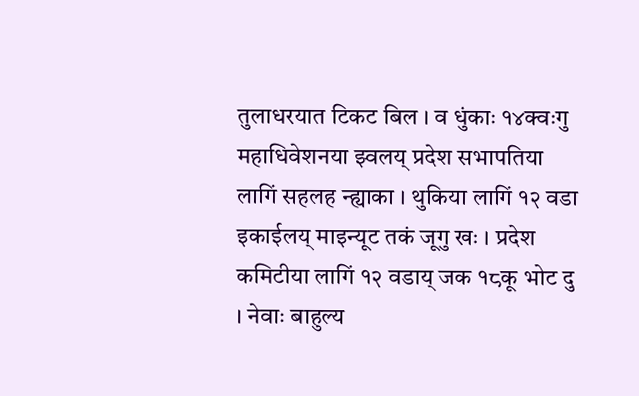तुलाधरयात टिकट बिल । व धुंकाः १४क्वःगु महाधिवेशनया झ्वलय् प्रदेश सभापतिया लागिं सहलह न्ह्याका । थुकिया लागिं १२ वडा इकाईलय् माइन्यूट तकं जूगु खः । प्रदेश कमिटीया लागिं १२ वडाय् जक १८कू भोट दु । नेवाः बाहुल्य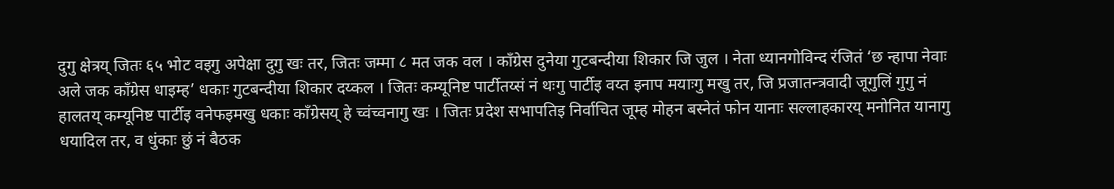दुगु क्षेत्रय् जितः ६५ भोट वइगु अपेक्षा दुगु खः तर, जितः जम्मा ८ मत जक वल । काँग्रेस दुनेया गुटबन्दीया शिकार जि जुल । नेता ध्यानगोविन्द रंजितं ‘छ न्हापा नेवाः अले जक काँग्रेस धाइम्ह’ धकाः गुटबन्दीया शिकार दय्कल । जितः कम्यूनिष्ट पार्टीतय्सं नं थःगु पार्टीइ वय्त इनाप मयाःगु मखु तर, जि प्रजातन्त्रवादी जूगुलिं गुगु नं हालतय् कम्यूनिष्ट पार्टीइ वनेफइमखु धकाः काँग्रेसय् हे च्वंच्वनागु खः । जितः प्रदेश सभापतिइ निर्वाचित जूम्ह मोहन बस्नेतं फोन यानाः सल्लाहकारय् मनोनित यानागु धयादिल तर, व धुंकाः छुं नं बैठक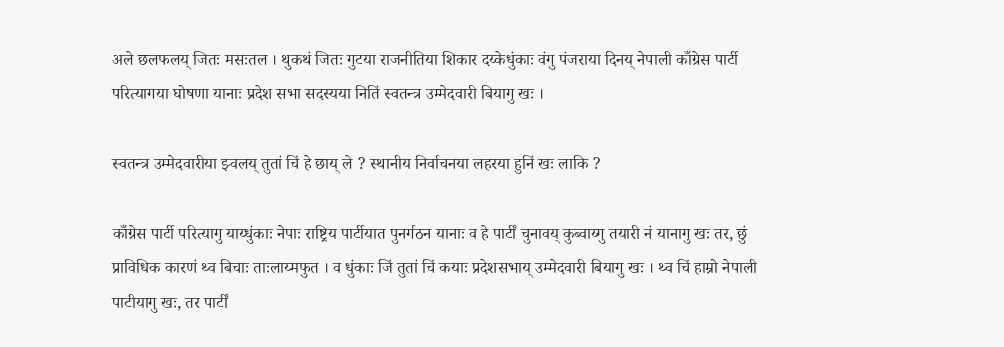अले छलफलय् जितः मसःतल । थुकथं जितः गुटया राजनीतिया शिकार दय्केधुंकाः वंगु पंजराया दिनय् नेपाली काँग्रेस पार्टी परित्यागया घोषणा यानाः प्रदेश सभा सदस्यया नितिं स्वतन्त्र उम्मेदवारी बियागु खः ।

स्वतन्त्र उम्मेदवारीया झ्वलय् तुतां चिं हे छाय् ले ? स्थानीय निर्वाचनया लहरया हुनिं खः लाकि ?

काँग्रेस पार्टी परित्यागु याय्धुंकाः नेपाः राष्ट्रिय पार्टीयात पुनर्गठन यानाः व हे पार्टीं चुनावय् कुब्वाय्गु तयारी नं यानागु खः तर, छुं प्राविधिक कारणं थ्व बिचाः ताःलाय्मफुत । व धुंकाः जिं तुतां चिं कयाः प्रदेशसभाय् उम्मेदवारी बियागु खः । थ्व चिं हाम्रो नेपाली पाटीयागु खः, तर पार्टीं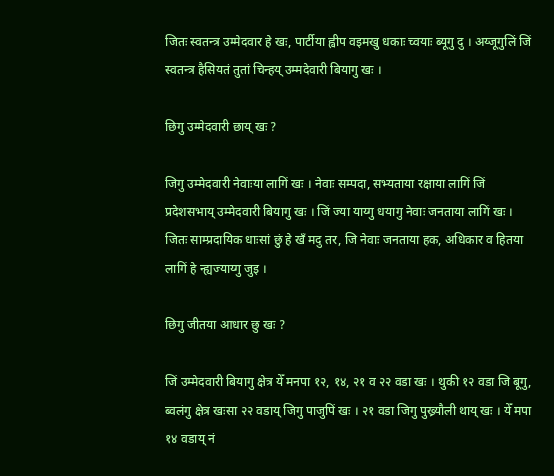जितः स्वतन्त्र उम्मेदवार हे खः, पार्टीया ह्वीप वइमखु धकाः च्वयाः ब्यूगु दु । अय्जूगुलिं जिं स्वतन्त्र हैसियतं तुतां चिन्हय् उम्मदेवारी बियागु खः ।

छिगु उम्मेदवारी छाय् खः ?

जिगु उम्मेदवारी नेवाःया लागिं खः । नेवाः सम्पदा, सभ्यताया रक्षाया लागिं जिं प्रदेशसभाय् उम्मेदवारी बियागु खः । जिं ज्या याय्गु धयागु नेवाः जनताया लागिं खः । जितः साम्प्रदायिक धाःसां छुं हे खँ मदु तर, जि नेवाः जनताया हक, अधिकार व हितया लागिं हे न्ह्यज्याय्गु जुइ ।

छिगु जीतया आधार छु खः ?

जिं उम्मेदवारी बियागु क्षेत्र येँ मनपा १२, १४, २१ व २२ वडा खः । थुकी १२ वडा जि बूगु, ब्वलंगु क्षेत्र खःसा २२ वडाय् जिगु पाजुपिं खः । २१ वडा जिगु पुख्र्यौली थाय् खः । येँ मपा १४ वडाय् नं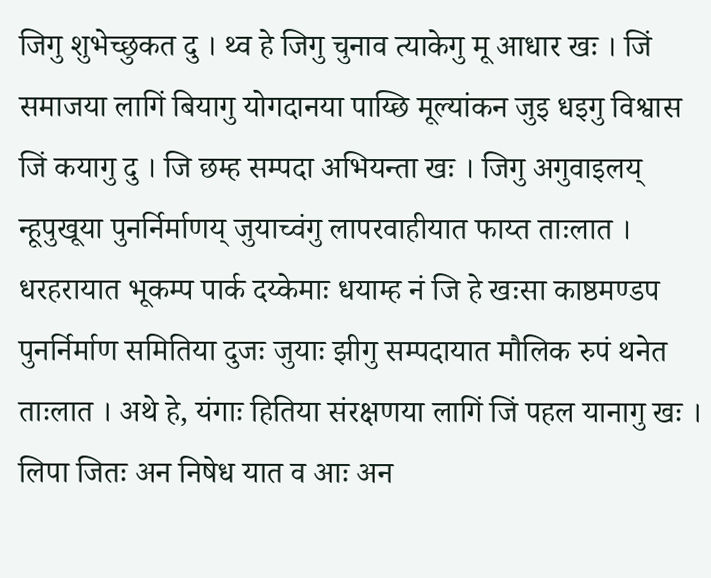जिगु शुभेच्छुकत दु । थ्व हे जिगु चुनाव त्याकेगु मू आधार खः । जिं समाजया लागिं बियागु योगदानया पाय्छि मूल्यांकन जुइ धइगु विश्वास जिं कयागु दु । जि छम्ह सम्पदा अभियन्ता खः । जिगु अगुवाइलय् न्हूपुखूया पुनर्निर्माणय् जुयाच्वंगु लापरवाहीयात फाय्त ताःलात । धरहरायात भूकम्प पार्क दय्केमाः धयाम्ह नं जि हे खःसा काष्ठमण्डप पुनर्निर्माण समितिया दुजः जुयाः झीगु सम्पदायात मौलिक रुपं थनेत ताःलात । अथे हे, यंगाः हितिया संरक्षणया लागिं जिं पहल यानागु खः । लिपा जितः अन निषेध यात व आः अन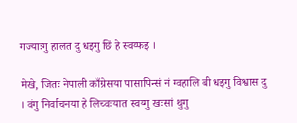गज्याःगु हालत दु धइगु छिं हे स्वय्फइ ।

मेखे, जितः नेपाली काँग्रेसया पासापिन्सं नं ग्वहालि बी धइगु विश्वास दु । वंगु निर्वाचनया हे लिच्वःयात स्वय्गु खःसां थुगु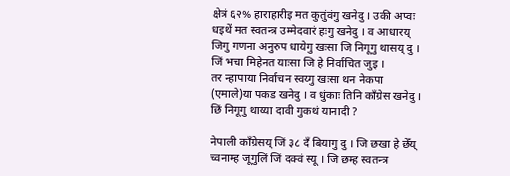क्षेत्रं ६२% हाराहारीइ मत कुतुंवंगु खनेदु । उकी अप्वः धइथें मत स्वतन्त्र उम्मेदवारं हःगु खनेदु । व आधारय् जिगु गणना अनुरुप धायेगु खःसा जि निगूगु थासय् दु । जिं भचा मिहेनत याःसा जि हे निर्वाचित जुइ ।
तर न्हापाया निर्वाचन स्वय्गु खःसा थन नेकपा (एमाले)या पकड खनेदु । व धुंकाः तिनि काँग्रेस खनेदु । छिं निगूगु थाय्या दावी गुकथं यानादी ?

नेपाली काँग्रेसय् जिं ३८ दँ बियागु दु । जि छखा हे छेँय् च्वनाम्ह जूगुलिं जिं दक्वं स्यू । जि छम्ह स्वतन्त्र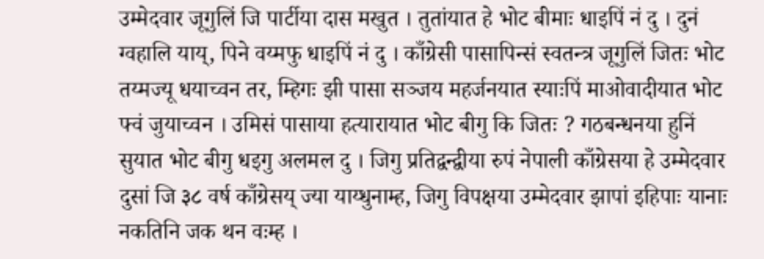उम्मेदवार जूगुलिं जि पार्टीया दास मखुत । तुतांयात हे भोट बीमाः धाइपिं नं दु । दुनं ग्वहालि याय्, पिने वय्मफु धाइपिं नं दु । काँग्रेसी पासापिन्सं स्वतन्त्र जूगुलिं जितः भोट तय्मज्यू धयाच्वन तर, म्हिगः झी पासा सञ्जय महर्जनयात स्याःपिं माओवादीयात भोट फ्वं जुयाच्वन । उमिसं पासाया हत्यारायात भोट बीगु कि जितः ? गठबन्धनया हुनिं सुयात भोट बीगु धइगु अलमल दु । जिगु प्रतिद्वन्द्वीया रुपं नेपाली काँग्रेसया हे उम्मेदवार दुसां जि ३८ वर्ष काँग्रेसय् ज्या याय्धुनाम्ह, जिगु विपक्षया उम्मेदवार झापां इहिपाः यानाः नकतिनि जक थन वःम्ह ।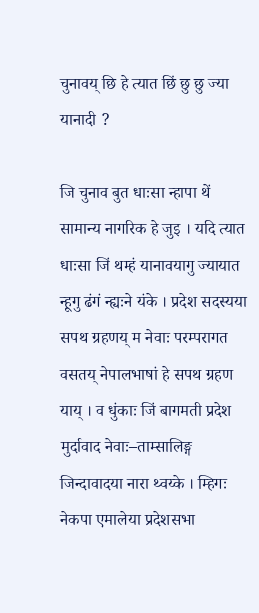चुनावय् छि हे त्यात छिं छु छु ज्या यानादी ?

जि चुनाव बुत धाःसा न्हापा थें सामान्य नागरिक हे जुइ । यदि त्यात धाःसा जिं थम्हं यानावयागु ज्यायात न्हूगु ढंगं न्ह्यःने यंके । प्रदेश सदस्यया सपथ ग्रहणय् म नेवाः परम्परागत वसतय् नेपालभाषां हे सपथ ग्रहण याय् । व धुंकाः जिं बागमती प्रदेश मुर्दावाद नेवाः–ताम्सालिङ्ग जिन्दावादया नारा थ्वय्के । म्हिगः नेकपा एमालेया प्रदेशसभा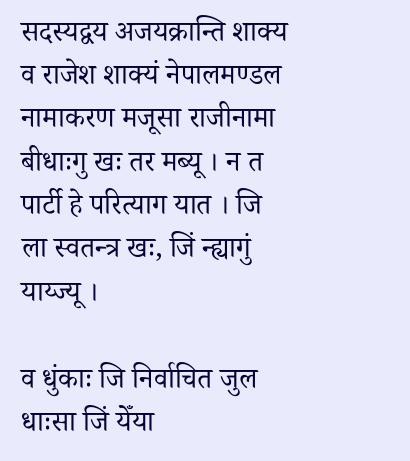सदस्यद्वय अजयक्रान्ति शाक्य व राजेश शाक्यं नेपालमण्डल नामाकरण मजूसा राजीनामा बीधाःगु खः तर मब्यू । न त पार्टी हे परित्याग यात । जि ला स्वतन्त्र खः, जिं न्ह्यागुं याय्ज्यू ।

व धुंकाः जि निर्वाचित जुल धाःसा जिं येँया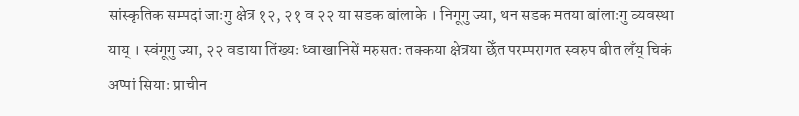सांस्कृतिक सम्पदां जाःगु क्षेत्र १२, २१ व २२ या सडक बांलाके । निगूगु ज्या, थन सडक मतया बांलाःगु व्यवस्था याय् । स्वंगूगु ज्या, २२ वडाया तिंख्यः ध्वाखानिसें मरुसतः तक्कया क्षेत्रया छेँत परम्परागत स्वरुप बीत लँय् चिकं अप्पां सियाः प्राचीन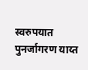स्वरुपयात पुनर्जागरण याय्त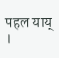पहल याय् ।